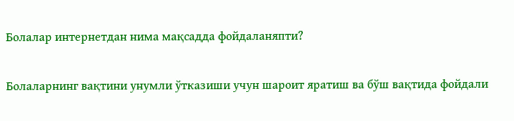Болалар интернетдан нима мақсадда фойдаланяпти?

Болаларнинг вақтини унумли ўтказиши учун шароит яратиш ва бўш вақтида фойдали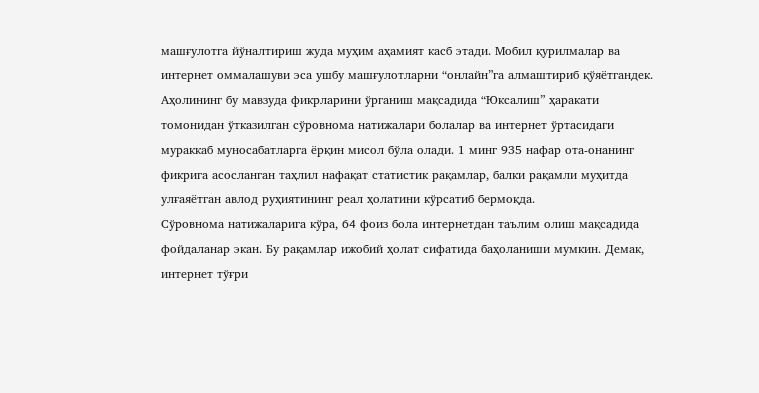машғулотга йўналтириш жуда муҳим аҳамият касб этади. Мобил қурилмалар ва интернет оммалашуви эса ушбу машғулотларни “онлайн”га алмаштириб қўяётгандек. Аҳолининг бу мавзуда фикрларини ўрганиш мақсадида “Юксалиш” ҳаракати томонидан ўтказилган сўровнома натижалари болалар ва интернет ўртасидаги мураккаб муносабатларга ёрқин мисол бўла олади. 1 минг 935 нафар ота-онанинг фикрига асосланган таҳлил нафақат статистик рақамлар, балки рақамли муҳитда улғаяётган авлод руҳиятининг реал ҳолатини кўрсатиб бермоқда.
Сўровнома натижаларига кўра, 64 фоиз бола интернетдан таълим олиш мақсадида фойдаланар экан. Бу рақамлар ижобий ҳолат сифатида баҳоланиши мумкин. Демак, интернет тўғри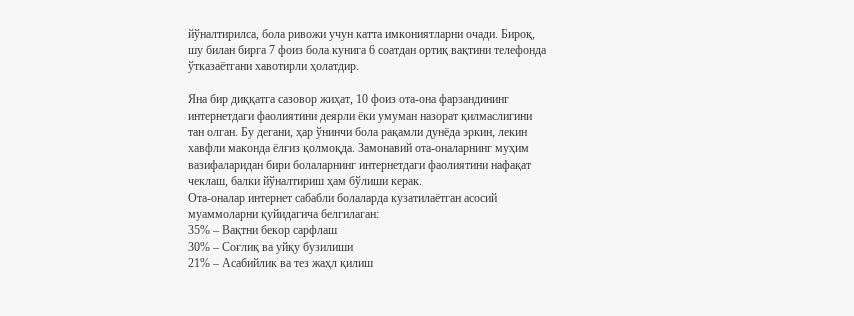йўналтирилса, бола ривожи учун катта имкониятларни очади. Бироқ, шу билан бирга 7 фоиз бола кунига 6 соатдан ортиқ вақтини телефонда ўтказаётгани хавотирли ҳолатдир.

Яна бир диққатга сазовор жиҳат, 10 фоиз ота-она фарзандининг интернетдаги фаолиятини деярли ёки умуман назорат қилмаслигини тан олган. Бу дегани, ҳар ўнинчи бола рақамли дунёда эркин, лекин хавфли маконда ёлғиз қолмоқда. Замонавий ота-оналарнинг муҳим вазифаларидан бири болаларнинг интернетдаги фаолиятини нафақат чеклаш, балки йўналтириш ҳам бўлиши керак.
Ота-оналар интернет сабабли болаларда кузатилаётган асосий муаммоларни қуйидагича белгилаган:
35% – Вақтни бекор сарфлаш
30% – Соғлиқ ва уйқу бузилиши
21% – Асабийлик ва тез жаҳл қилиш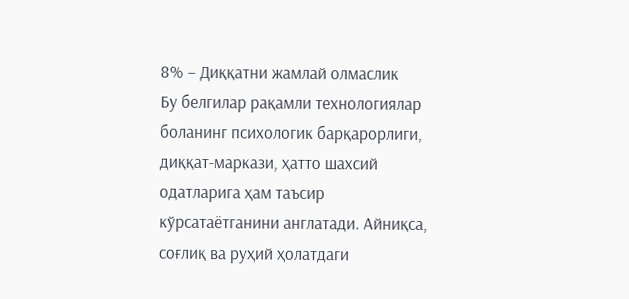8% – Диққатни жамлай олмаслик
Бу белгилар рақамли технологиялар боланинг психологик барқарорлиги, диққат-маркази, ҳатто шахсий одатларига ҳам таъсир кўрсатаётганини англатади. Айниқса, соғлиқ ва руҳий ҳолатдаги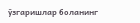ўзгаришлар боланинг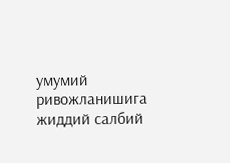умумий ривожланишига жиддий салбий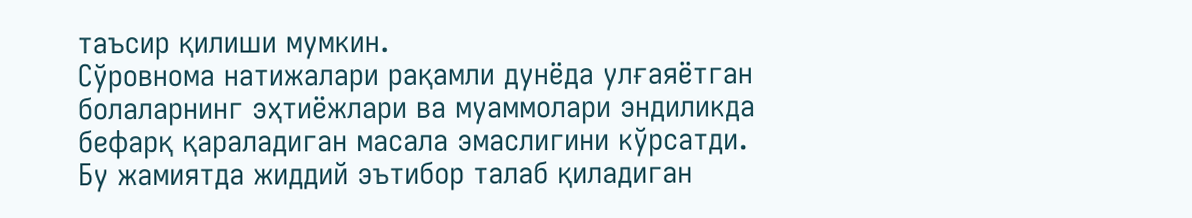таъсир қилиши мумкин.
Сўровнома натижалари рақамли дунёда улғаяётган болаларнинг эҳтиёжлари ва муаммолари эндиликда бефарқ қараладиган масала эмаслигини кўрсатди. Бу жамиятда жиддий эътибор талаб қиладиган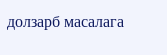долзарб масалага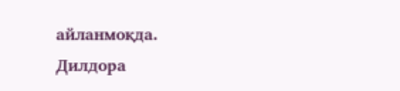айланмоқда.
Дилдора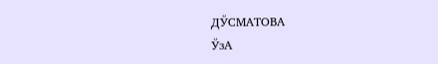ДЎСМАТОВА
ЎзА